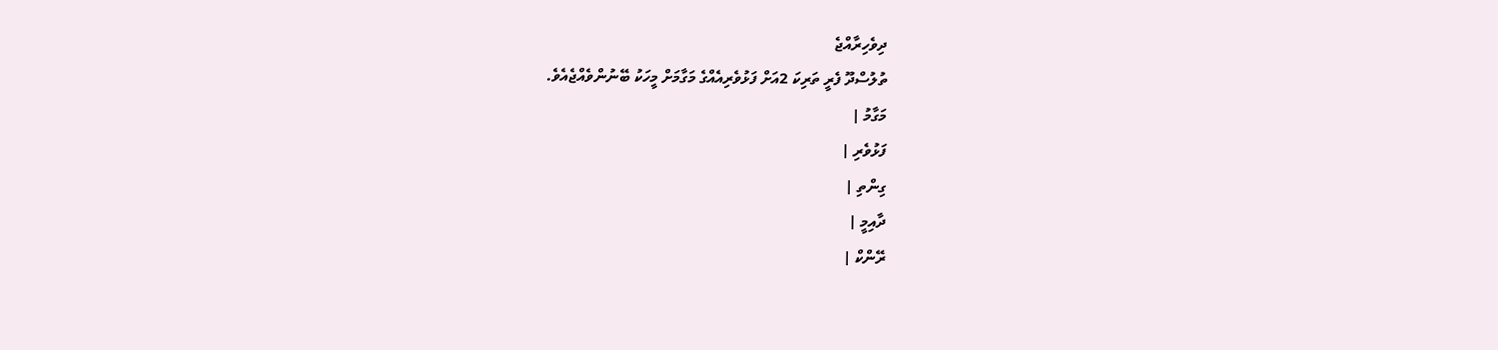ދިވެހިރާއްޖެ
ތުލުސްދޫ ފެރީ ތަރިކަ 2އަށް ފަޅުވެރިއެއްގެ މަގާމަށް މީހަކު ބޭނުންވެއްޖެއެވެ.
މަގާމު |
ފަޅުވެރި |
ގިންތި |
ދާއިމީ |
ރޭންކް |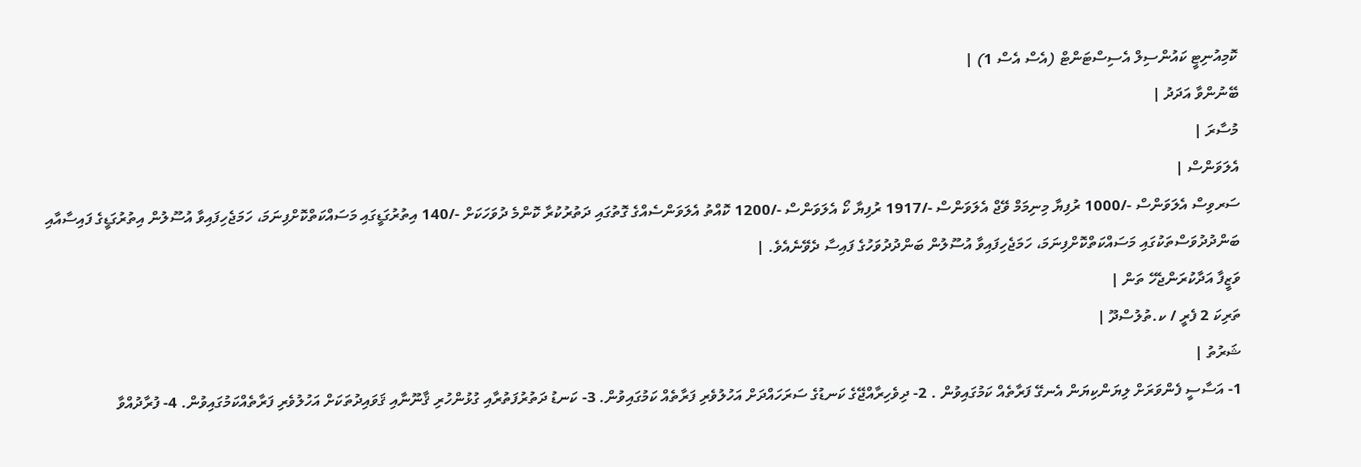ކޮމިއުނިޓީ ކައުންސިލް އެސިސްޓަންޓް (އެސް އެސް 1) |
ބޭނުންވާ އަދަދު |
މުސާރަ |
އެލަވަންސް |
ސަރވިސް އެލަވަންސް -/1000 ރުފިޔާ މިނިމަމް ވޭޖް އެލަވަންސް -/1917 ރުފިޔާ ކޯ އެލަވަންސް -/1200 ކޮއްތު އެލަވަންސެއްގެ ގޮތުގައި ދަތުރުކުރާ ކޮންމެ ދުވަހަކަށް -/140 އިތުރުގަޑީގައި މަސައްކަތްކޮށްފިނަމަ، ހަމަޖެހިފައިވާ އުސޫލުން އިތުރުގަޑީގެ ފައިސާއާއި ބަންދުދުވަސްތަކުގައި މަސައްކަތްކޮށްފިނަމަ، ހަމަޖެހިފައިވާ އުސޫލުން ބަންދުދުވަހުގެ ފައިސާ ދެވޭނެއެވެ. |
ވަޒީފާ އަދާކުރަންޖެހޭ ތަން |
ތަރިކަ 2 ފެރީ / ކ.ތުލުސްދޫ |
ޝަރުތު |
1- އަސާސީ ފެންވަރަށް ލިޔަންކިޔަން އެނގޭ ފަރާތެއް ކަމުގައިވުން . 2- ދިވެހިރާއްޖޭގެ ކަނޑުގެ ސަރަހައްދަށް އަހުލުވެރި ފަރާތެއް ކަމުގައިވުން. 3- ކަނޑު ދަތުރުފަތުރާއި ގުޅުންހުރި ޤާނޫނާއި ޤަވައިދުތަކަށް އަހުލުވެރި ފަރާތެއްކަމުގައިވުން. 4- ފުރާދުއްވާ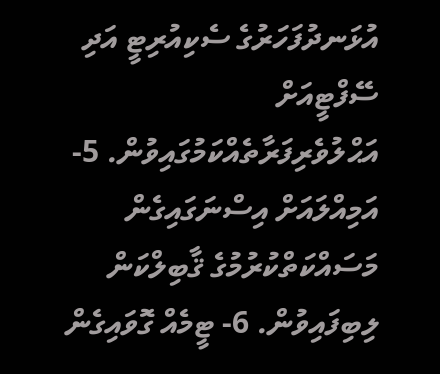އުޅަނދުފަހަރުގެ ސެކިއުރިޓީ އަދި ސޭފްޓީއަށް އަޙްލުވެރިފަރާތެއްކަމުގައިވުން. 5- އަމިއްލައަށް އިސްނަގައިގެން މަސައްކަތްކުރުމުގެ ޤާބިލްކަން ލިބިފައިވުން. 6- ޓީމެއް ގޮވައިގެން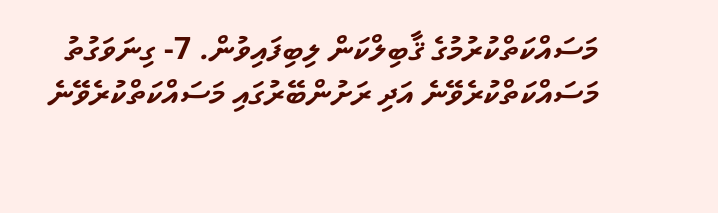މަސައްކަތްކުރުމުގެ ޤާބިލްކަން ލިބިފައިވުން. 7- ގިނަވަގުތު މަސައްކަތްކުރެވޭނެ އަދި ރަށުންބޭރުގައި މަސައްކަތްކުރެވޭނެ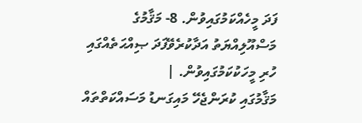ފަދަ މީހެއްކަމުގައިވުން. 8- މަޤާމުގެ މަސްއޫލިއްޔަތު އަދާކުރެވޭފަދަ ޞިއްޙަތެއްގައި ހުރި މީހަކުކަމުގައިވުން. |
މަޤާމުގައި ކުރަންޖެހޭ މައިގަނޑު މަސައްކަތްތައް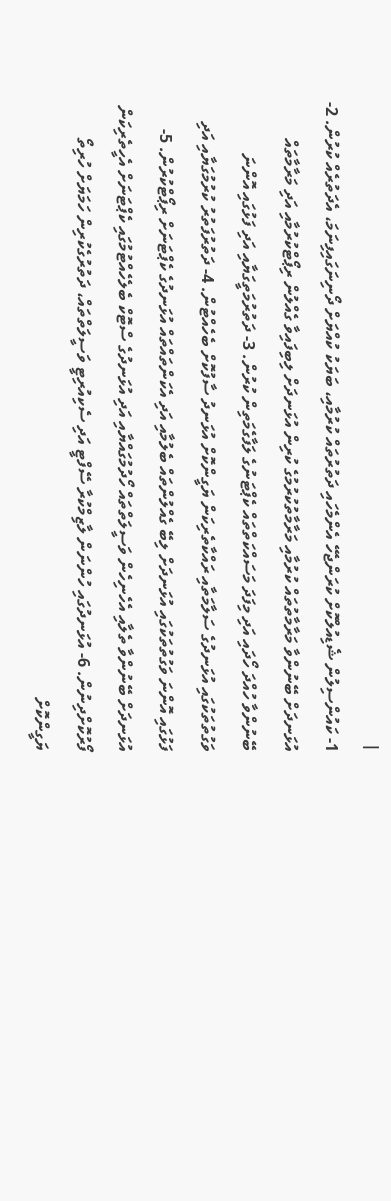|
1- ކައުންސިލުން ޝެޑިއުލްކޮށް ކުރަންޖެހޭ އެންމެހައި ދަތުރުތައް ކުރުމާއި، ބަޔަކު ކުއްޔަށް ދޯނިނަގައިފިނަމަ، އެދަތުރެއް ކުރުން. 2- އުޅަނދަށް ބޭނުންވާ މަރާމާތުތައް ކުރުމާއި މަރާމާތުކުރުމުގެ ކުރިން އުޅަނދަށް ލިބިފައިވާ ގެއްލުން ރިޕޯޓްކުރުމާއި އަދި މަރާމާތައް ބޭނުންވާ ހުއްދަ ހޯދައި އަދި މިފަދަ މަސައްކަތްތައް ކެޕްޓަނުގެ ލަފާގެމަތިން ކުރުން. 3- ދަތުރުމަތީގަޔާއި އަދި ފަޅުގައި އޮންނަ ވަގުތުތަކުގައި އުޅަނދުގެ ސަލާމަތާއި ރައްކާތެރިކަން ޔަގީންކޮށް އުޅަނދު ސާފުކޮށް ބެހެއްޓުން. 4- ދަތުރުފަތުރު ކުރުމުގަޔާއި އަދި ފަޅުގައި އޮންނަ ވަގުތުތަކުގައި އުޅަނދަށް ލިބޭ ގެއްލުންތައް ބެލުމާއި އަދި އެކަންތައްތައް އުޅަނދުގެ ކެޕްޓަނަށް ރިޕޯޓްކުރުން. 5- އުޅަނދަށް ބޭނުންވާ ތެލާއި އެހެނިހެން ވަސީލަތްތައް ހޯދުމުގައްޔާއި އަދި އުޅަނދުގެ ސްޓޮކް ބެލެހެއްޓުމުގައި ކެޕްޓަނަށް އެހީތެރިކަން ފޯރުކޮށްދިނުން. 6- އުޅަނދުގައި ހުންނަން ލާޒިމްކުރާ ސޭފްޓީ އަދި ސެކިއުރިޓީ ވަސީލަތްތައް، ދަތުރުގެކުރިން ހަމަޔަށް ހުރިތޯ ޔަގީންކޮށް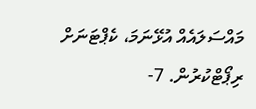މައްސަލައެއް އުޅޭނަމަ، ކެޕްޓަނަށް ރިޕޯޓްކުރުން. 7-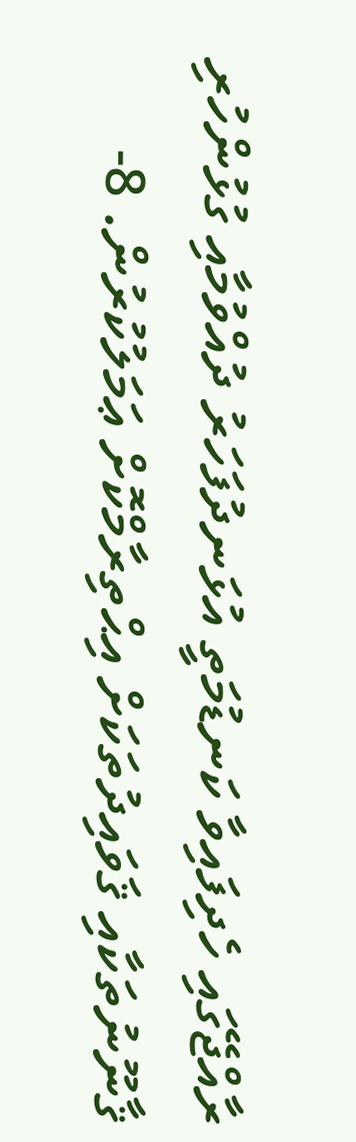ރާއްޖޭގައި ހެދިފައިވާ ކަނޑުމަތީ އުޅަނދުފަހަރު ދުއްވުމާއި ގުޅުންހުރި ޤާނޫނުތަކާއި ޤަވައިދުތަކަށް އިޙްތިރާމްކޮށް ޢަމަލުކުރުން. 8-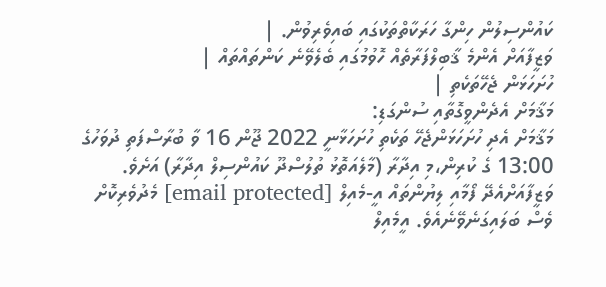ކައުންސިލުން ހިންގާ ހަރަކާތްތަކުގައި ބައިވެރިވުން. |
ވަޒީފާއަށް އެންމެ ޤާބިލްފަރާތެއް ހޮވުމުގައި ބެލެވޭނެ ކަންތައްތައް |
ހުށަހަޅަން ޖެހޭތަކެތި |
މަޤާމަށް އެދެންވީގޮތާއި ސުންގަޑި:
މަޤާމަށް އެދި ހުށަހަޅަންޖެހޭ ތަކެތި ހުށަހަޅާނީ 2022 ޖޫން 16 ވާ ބުރާސްފަތި ދުވަހުގެ 13:00 ގެ ކުރިން،މި އިދާރާ (މާލެއަތޮޅު ތުލުސްދޫ ކައުންސިލް އިދާރާ) އަށެވެ. ވަޒީފާއަށްއެދޭ ފޯމާއި ލިޔުންތައް އީ-މެއިލް [email protected] މެދުވެރިކޮށް ވެސް ބަލައިގަނެވޭނެއެވެ. އީމެއިލް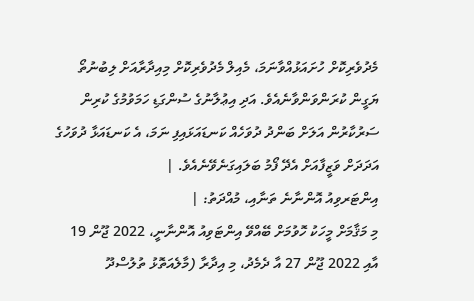މެދުވެރިކޮށް ހުށައަޅުއްވާނަމަ، މެއިލް މެދުވެރިކޮށް މިއިދާރާއަށް ލިބުނުތޯ ޔަގީން ކުރަންވަންވާނެއެވެ. އަދި އިޢުލާނުގެ ސުންގަޑި ހަމަވުމުގެ ކުރިން ސަރުކާރުން އަލަށް ބަންދު ދުވަހެއް ކަނޑައަޅައިފި ނަމަ، އެ ކަނޑައަޅާ ދުވަހުގެ އަދަދަށް ވަޒީފާއަށް އެދޭ ފޯމު ބަލައިގަނެވޭނެއެވެ. |
އިންޓަރވިއު އޮންނާނެ ތަނާއި، މުއްދަތު: |
މި މަޤާމަށް މީހަކު ހޮވުމަށް ބޭއްވޭ އިންޓަވިއު އޮންނާނީ، 2022 ޖޫން 19 އާއި 2022 ޖޫން 27 އާ ދެމެދު، މި އިދާރާ (މާލެއަތޮޅު ތުލުސްދޫ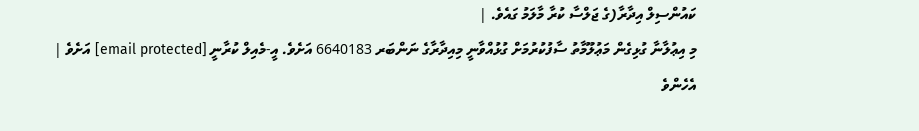ކައުންސިލް އިދާރާ(ގެ ޖަލްސާ ކުރާ މާލަމު ގައެވެ. |
މި އިޢުލާނާ ގުޅިގެން މަޢުލޫމާތު ސާފުކުރުމަށް ގުޅުއްވާނީ މިއިދާރާގެ ނަންބަރ 6640183 އަށެވެ. އީ-މެއިލް ކުރާނީ [email protected] އަށެވެ |
އެހެންވެ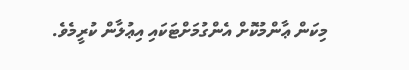މިކަން ޢާންމުކޮށް އެންގުމަށްޓަކައި އިޢުލާން ކުރީމެވެ.